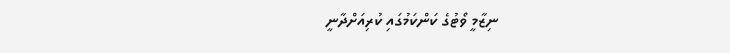ނިޒާމީ ވޯޓުގެ ކަންކަމުގައި ކުރިއަށްދާނީ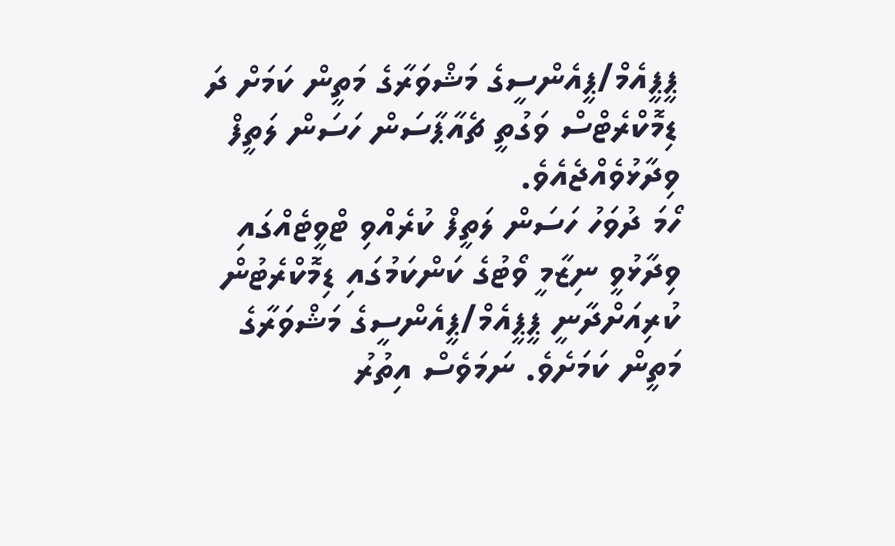ޕީޕީއެމް/ޕީއެންސީގެ މަޝްވަރާގެ މަތީން ކަމަށް ދަ ޑިމޮކްރެޓްސް ވަގުތީ ޗެއާޕާސަން ހަސަން ލަތީފް ވިދާޅުވެއްޖެއެވެ.
ހޯމަ ދުވަހު ހަސަން ލަތީފް ކުރެއްވި ޓްވީޓެއްގައި ވިދާޅުވީ ނިޒާމީ ވޯޓުގެ ކަންކަމުގައި ޑިމޮކްރެޓުން ކުރިއަށްދާނީ ޕީޕީއެމް/ޕީއެންސީގެ މަޝްވަރާގެ މަތީން ކަމަށެވެ. ނަމަވެސް އިތުރު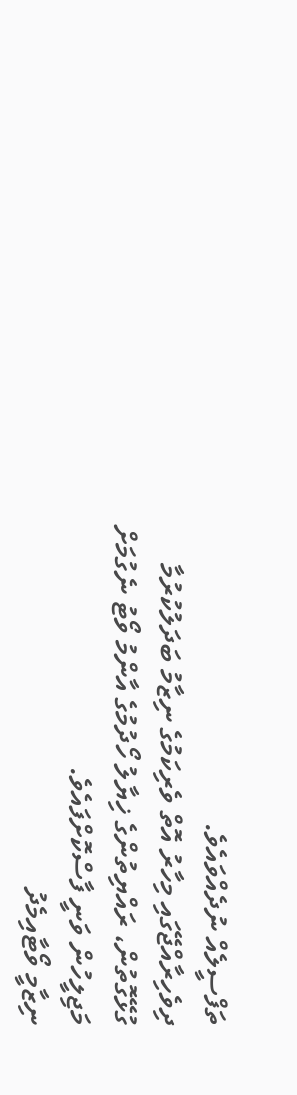ތަފްސީލެއް ނުދެއްވައެވެ.
ދިވެހިރާއްޖޭގައި މިހާރު އޮތް ވެރިކަމުގެ ނިޒާމު ބަދަލުކުރުމާ ގުޅޭގޮތުން، ރައްޔިތުންގެ ޚިޔާލު ހޯދުމުގެ އާންމު ވޯޓު ނެގުމަށް މަޖިލީހުން ވަނީ ފާސްކޮށްފައެވެ.
ނިޒާމީ ވޯޓާއިމެދު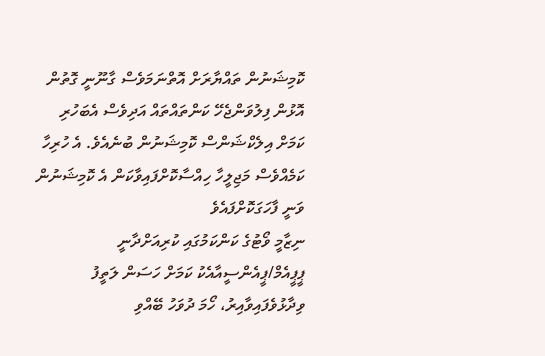ކޮމިޝަނުން ތައްޔާރަށް އޮތްނަމަވެސް ގާނޫނީ ގޮތުން އޮޅުން ފިލުވަންޖެހޭ ކަންތައްތައް އަދިވެސް އެބަހުރި ކަމަށް އިލެކްޝަންސް ކޮމިޝަނުން ބުނެއެވެ. އެ ހުރިހާ ކަމެއްވެސް މަޖިލީހާ ހިއްސާކޮށްފައިވާކަން އެ ކޮމިޝަނުން ވަނީ ފާހަގަކޮށްފައެވެ
ނިޒާމީ ވޯޓުގެ ކަންކަމުގައި ކުރިއަށްދާނީ ޕީޕީއެމް/ޕީއެންސީއާއެކު ކަމަށް ހަސަން ލަތީފު ވިދާޅުވެފައިވާއިރު، ހޯމަ ދުވަހު ބޭއްވި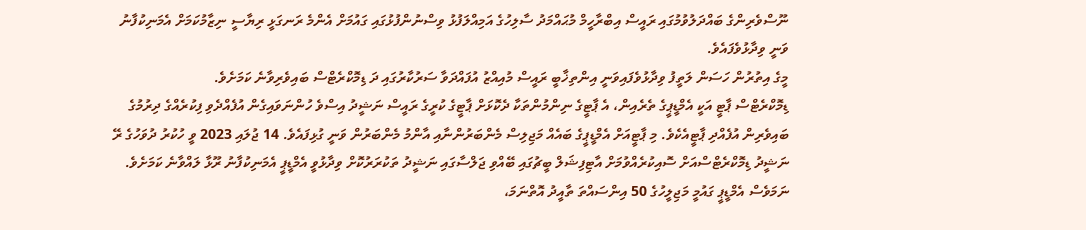ނޫސްވެރިންގެ ބައްދަލުވުމުގައި ރައީސް އިބްރާހީމް މުޙައްމަދު ސާލިހުގެ އަމިއްލަފުޅު ވިސްނުންފުޅުގައި ގައުމަށް އެންމެ ރަނގަޅީ ރިޔާސީ ނިޒާމުކަމަށް އެމަނިކުފާނު ވަނީ ވިދާޅުވެފައެވެ.
މީގެ އިތުރުން ހަސަން ލަތީފު ވިދާޅުވެފައިވަނީ އިންތިޚާބީ ރައީސް މުއިއްޒު އުފައްދަވާ ސަރުކާރުގައި ދަ ޑިމޮކްރެޓްސް ބައިވެރިވާނެ ކަމަށެވެ.
ޑިމޮކްރެޓްސް ޕާޓީ އަކީ އެމްޑީޕީގެ ތެރެއިން، އެ ޕާޓީގެ ނިންމުންތަކާ ދެކޮޅަށް ޕާޓީގެ ކުރީގެ ރައީސް ނަޝީދު އިސްވެ ހުންނަވައިގެން އުފެއްދެވި ފިކުރެއްގެ ދިރުމުގެ ބައިވެރިން އުފެއްދި ޕާޓީއެކެވެ. މި ޕާޓީއަށް އެމްޑީޕީގެ ބައެއް މަޖިލިސް މެންބަރުންނާއި އާންމު މެންބަރުން ވަނީ ގުޅިފައެވެ. 14 ޖުލައި 2023 ވީ ހުކުރު ދުވަހުގެ ރޭ ނަޝީދު ޑިމޮކްރެޓްސްއަށް ސޮއިކުރެއްވުމަށް އާޓިފިޝަލް ބީޗުގައި ބޭއްވި ޖަލްސާގައި ނަޝީދު ތަކުރަރުކޮށް ވިދާޅުވީ އެމްޑީޕީ އެމަނިކުފާނު ރޫޅާ ލައްވާނެ ކަމަށެވެ. ނަމަވެސް އެމްޑީޕީ ގައުމީ މަޖިލީހުގެ 50 އިންސައްތަ ތާއީދު އޮތްނަމަ،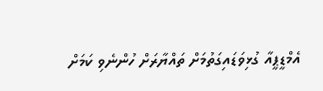އެމްޑީޕީއާ ގުޅިވަޑައިގަތުމަށް ތައްޔާރަށް ހުންނެވި ކަމަށް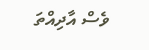ވެސް އާދިއްތަ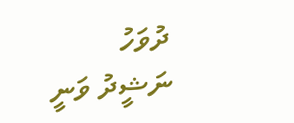ދުވަހު ނަޝީދު ވަނީ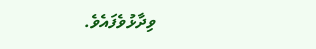ވިދާޅުވެފައެވެ.